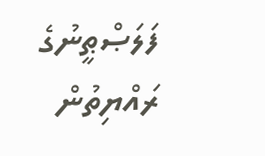ފަލަޞްޠީނުގެ ރައްޔިތުން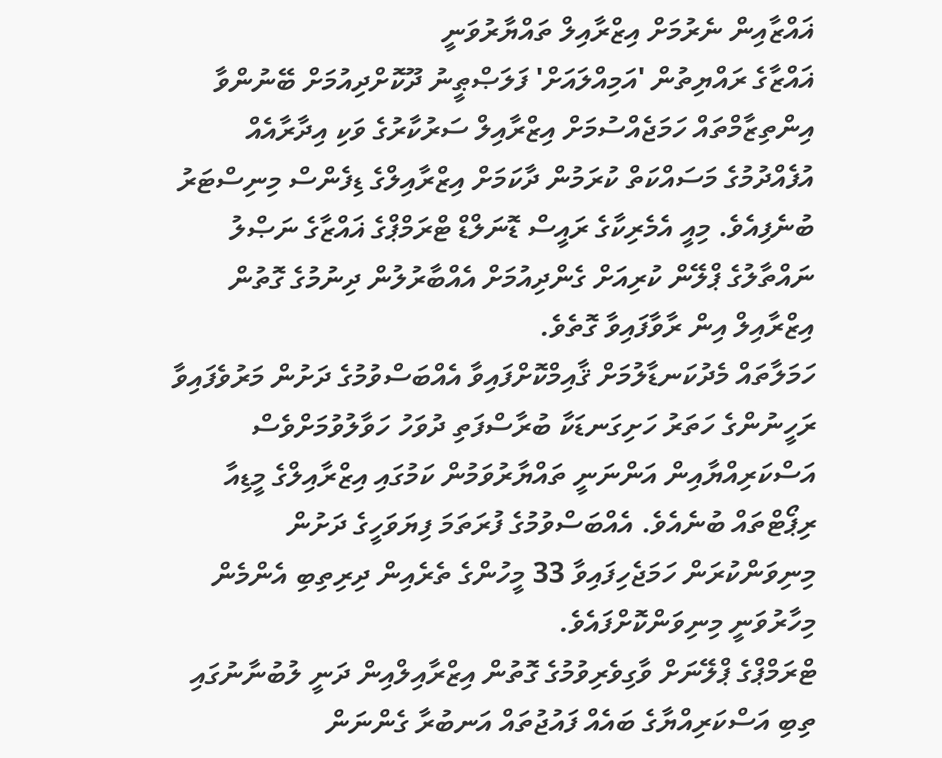ޣައްޒާއިން ނެރުމަށް އިޒްރާއިލް ތައްޔާރުވަނީ
ޣައްޒާގެ ރައްޔިތުން 'އަމިއްލައަށް' ފަލަޞްޠީނު ދޫކޮށްދިއުމަށް ބޭނުންވާ އިންތިޒާމްތައް ހަމަޖެއްސުމަށް އިޒްރާއިލް ސަރުކާރުގެ ވަކި އިދާރާއެއް އުފެއްދުމުގެ މަސައްކަތް ކުރަމުން ދާކަމަށް އިޒްރާއިލްގެ ޑިފެންސް މިނިސްޓަރު ބުނެފިއެވެ. މިއީ އެމެރިކާގެ ރައީސް ޑޮނަލްޑް ޓްރަމްޕްގެ ޣައްޒާގެ ނަޞްލު ނައްތާލުގެ ޕްލޭން ކުރިއަށް ގެންދިއުމަށް އެއްބާރުލުން ދިނުމުގެ ގޮތުން އިޒްރާއިލް އިން ރާވާފައިވާ ގޮތެވެ.
ހަމަލާތައް މެދުކަނޑާލުމަށް ޤާއިމްކޮށްފައިވާ އެއްބަސްވުމުގެ ދަށުން މަރުވެފައިވާ ރަހީނުންގެ ހަތަރު ހަށިގަނޑަކާ ބުރާސްފަތި ދުވަހު ހަވާލުވުމަށްވެސް އަސްކަރިއްޔާއިން އަންނަނީ ތައްޔާރުވަމުން ކަމުގައި އިޒްރާއިލްގެ މީޑިއާ ރިޕޯޓްތައް ބުނެއެވެ. އެއްބަސްވުމުގެ ފުރަތަމަ ފިޔަވަހީގެ ދަށުން މިނިވަންކުރަން ހަމަޖެހިފައިވާ 33 މީހުންގެ ތެރެއިން ދިރިތިބި އެންމެން މިހާރުވަނީ މިނިވަންކޮށްފައެވެ.
ޓްރަމްޕްގެ ޕްލޭނަށް ވާގިވެރިވުމުގެ ގޮތުން އިޒްރާއިލްއިން ދަނީ ލުބުނާނުގައި ތިބި އަސްކަރިއްޔާގެ ބައެއް ފައުޖުތައް އަނބުރާ ގެންނަން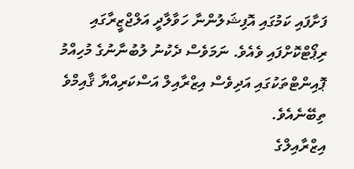ފަށާފައި ކަމުގައި އޮފިޝަލުންނާ ހަވާލާދީ އަލްޖްޒީރާގައި ރިޕޯޓްކޮށްފައި ވެއެވެ. ނަމަވެސް ދެކުނު ލުބުނާނުގެ މުހިއްމު ޕޮއިންޓްތަކުގައި އަދިވެސް އިޒްރާއިލް އަސްކަރިއްޔާ ޤާއިމްވެ ތިބޭނެއެވެ.
އިޒްރާއިލްގެ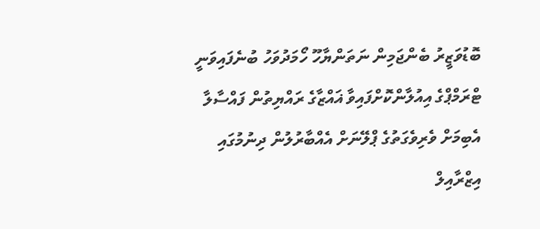ބޮޑުވަޒީރު ބެންޖަމިން ނަތަންޔާހޫ ހޯމަދުވަހު ބުނެފައިވަނީ ޓްރަމްޕްގެ އިއުލާންކޮށްފައިވާ ޣައްޒާގެ ރައްޔިތުން ފައްސާލާ އެބިމަށް ވެރިވެގަތުގެ ޕްލޭނަށް އެއްބާރުލުން ދިނުމުގައި އިޒްރާއިލް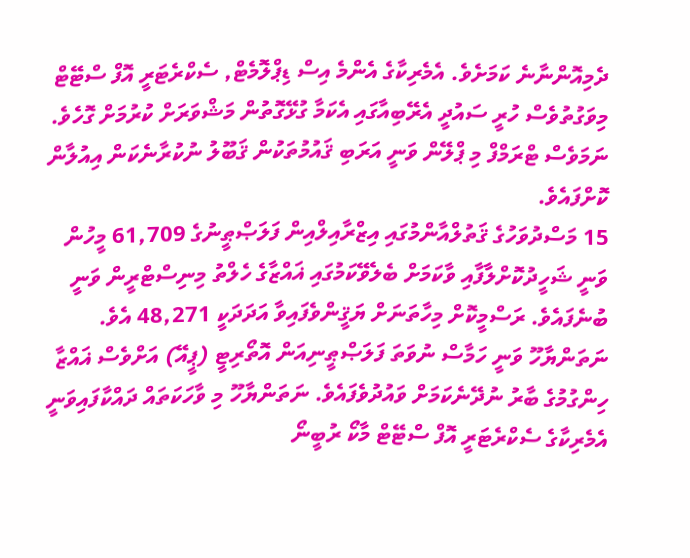ދެމިއޮންނާނެ ކަމަށެވެ. އެމެރިކާގެ އެންމެ އިސް ޑިޕްލޮމެޓް, ސެކްރެޓަރީ އޮފް ސްޓޭޓް މިވަގުތުވެސް ހުރީ ސައުދީ އެރޭބިއާގައި އެކަމާ ގުޅޭގޮތުން މަޝްވަރަށް ކުރުމަށް ގޮހެވެ. ނަމަވެސް ޓްރަމްފް މި ޕްލޭން ވަނީ އަރަބި ޤައުމުތަކުން ޤަބޫލު ނުކުރާނެކަން އިއުލާން ކޮށްފައެވެ.
15 މަސްދުވަހުގެ ޤަތުލްއާންމުގައި އިޒްރާއިލްއިން ފަލަޞްޠީނުގެ 61,709 މީހުން ވަނީ ޝަހީދުކޮށްލާފާއި ވާކަމަށް ބެލެވޭކަމުގައި ޣައްޒާގެ ހެލްތު މިނިސްޓްރީން ވަނީ ބުނެފައެވެ. ރަސްމީކޮށް މިހާތަނަށް ޔަޤީންވެފައިވާ އަދަދަކީ 48,271 އެވެ. ނަތަންޔާހޫ ވަނީ ހަމާސް ނުވަތަ ފަލަޞްޠީނިއަން އޮތޯރިޓީ (ޕީއޭ) އަށްވެސް ޣައްޒާ ހިންގުމުގެ ބާރު ނުދޭނެކަމަށް ވައުދުވެފައެވެ. ނަތަންޔާހޫ މި ވާހަކަތައް ދައްކާފައިވަނީ އެމެރިކާގެ ސެކްރެޓަރީ އޮފް ސްޓޭޓް މާކޯ ރުބީނޯ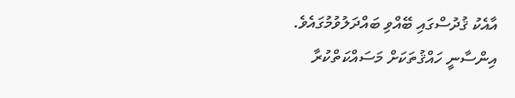އާއެކު ޤުދުސްގައި ބޭއްވި ބައްދަލުވުމުގައެވެ.
އިންސާނީ ހައްޤުތަކަށް މަސައްކަތްކުރާ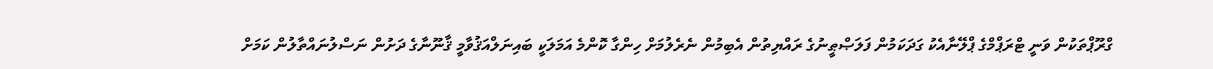ގްރޫޕްތަކުން ވަނީ ޓްރަޕްމްގެ ޕްލޭނާއެކު ގަދަކަމުން ފަލަޞްޠީނުގެ ރައްޔިތުން އެބިމުން ނެރެލުމަށް ހިންގާ ކޮންމެ އަމަލަކީ ބައިނަލްއަޤުވާމީ ޤާނޫނާގެ ދަށުން ނަސްލުނައްތާލުން ކަމަށް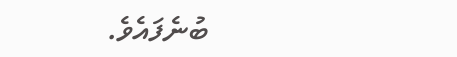ބުނެފައެވެ.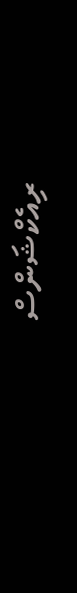ރިއެކްޝަންސް